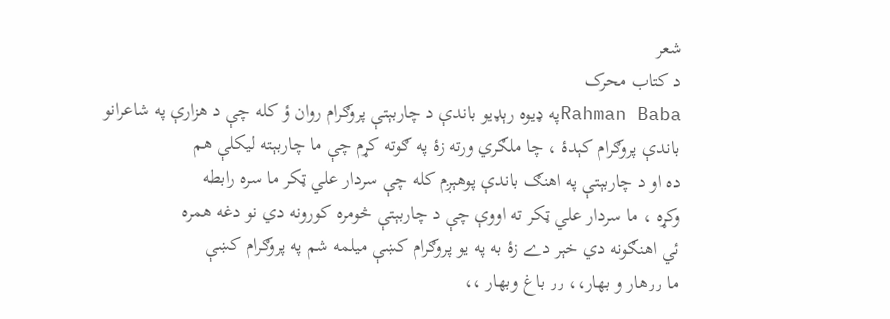شعر
د کتاب محرک
Rahman Babaپه ډيوه رېډيو باندې د چاربېتې پروګرام روان ؤ کله چې د هزارې په شاعرانو
باندې پروګرام کېدۀ ، چا ملګري ورته زۀ په ګوته کړم چې ما چاربېته ليکلې هم
ده او د چاربېتې په اهنګ باندې پوهېږم کله چې سردار علي ټکر ما سره رابطه
وکړه ، ما سردار علي ټکر ته اووې چې د چاربېتې څومره کورونه دي نو دغه همره
ئي اهنګونه دي خېر دے زۀ به په يو پروګرام کښې ميلمه شم په پروګرام کښې
ما ٫٫هار و بهار،، ٫٫ باغ وبهار ،،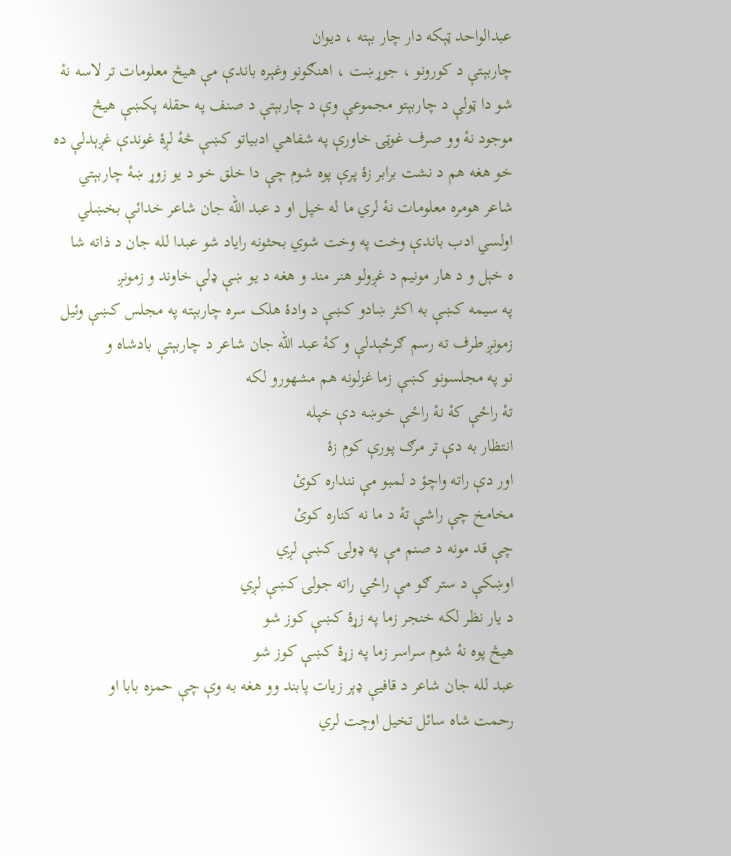عبدالواحد ټېکه دار چار بېته ، ديوان
چاربېتې د کورونو ، جوړښت ، اهنګونو وغېره باندې مې هيڅ معلومات تر لاسه نۀ
شو دا ټولې د چاربېتو مجموعې وې د چاربېتې د صنف په حقله پکښې هيڅ
موجود نۀ وو صرف غوټۍ خاورې په شفاهي ادبياتو کښې څۀ لږۀ غوندې غږېدلې ده
خو هغه هم د نشت برابر زۀ پرې پوه شوم چې دا خلق خو د يو زوړ ښۀ چاربېتي
شاعر هومره معلومات نۀ لري ما له خپل او د عبد الله جان شاعر خدائې بخښلي
اولسي ادب باندې وخت په وخت شوي بحثونه راياد شو عبدا لله جان د ذاته شا
ه خېل و د هار مونيم د غږولو هنر مند و هغه د يو ښې ډلې خاوند و زمونږ
په سيمه کښې به اکثر ښادو کښې د وادۀ هلک سره چاربېته په مجلس کښې وئيل
زمونږ طرف ته رسم ګرځېدلې و کۀ عبد الله جان شاعر د چاربېتې بادشاه و
نو په مجلسونو کښې زما غزلونه هم مشهورو لکه
تۀ راځې کۀ نۀ راځې خوښه دې خپله
انتظار به دې تر مرګ پورې کوم زۀ
اور دې راته واچؤ د لمبو مې ننداره کوئ
مخامخ چې راشې تۀ د ما نه کناره کوئ
چې قد مونه د صنم مې په ډولۍ کښې لږي
اوښکې د ستر ګو مې راځي راته جولۍ کښې لږي
د يار نظر لکه خنجر زما په زړۀ کښې کوز شو
هيڅ پوه نۀ شوم سراسر زما په زړۀ کښې کوز شو
عبد لله جان شاعر د قافيې ډېر زيات پابند وو هغه به وې چې حمزه بابا او
رحمت شاه سائل تخيل اوچت لري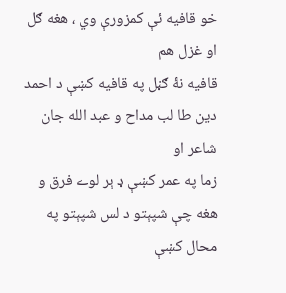خو قافيه ئې کمزورې وي ، هغه ګل او غزل هم
قافيه نۀ ګڼل په قافيه کښې د احمد دين طا لب مداح و عبد الله جان شاعر او
زما په عمر کښې ډ ېر لوے فرق و هغه چې شپېتو د لس شپېتو په محال کښې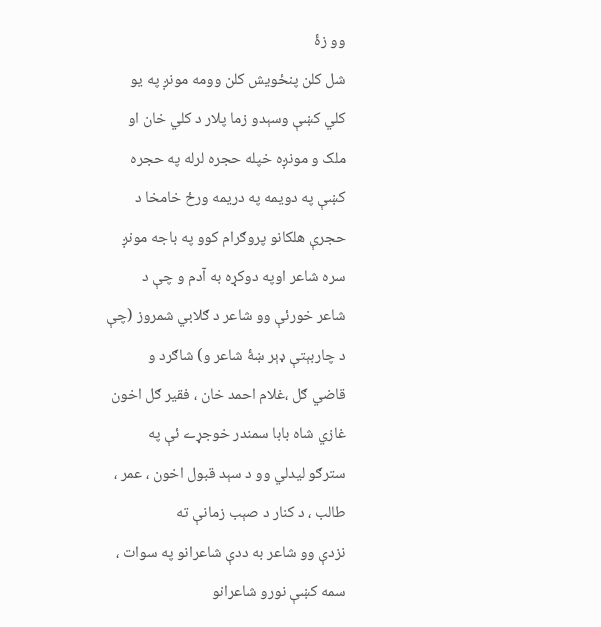وو زۀ
شل کلن پنځويش کلن وومه مونږ په يو کلي کښې وسېدو زما پلار د کلي خان او
ملک و مونږه خپله حجره لرله په حجره کښې په دويمه په دريمه ورځ خامخا د
حجرې هلکانو پروګرام کوو په باجه مونږ سره شاعر اوپه دوکړه به آدم و چې د
شاعر خورئې وو شاعر د ګلابي شمروز (چې د چاربېتې ډېر ښۀ شاعر و) شاګرد و
قاضي ګل ،غلام احمد خان ، فقير ګل اخون غازي شاه بابا سمندر خوجړے ئې په
سترګو ليدلي وو د سېد قبول اخون ، عمر ، طالب ، د کنار د صېب زمانې ته
نزدې وو شاعر به ددې شاعرانو په سوات ، سمه کښې نورو شاعرانو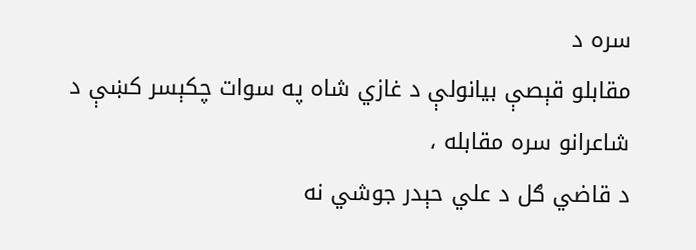سره د
مقابلو قېصې بيانولې د غازي شاه په سوات چکېسر کښې د شاعرانو سره مقابله ،
د قاضي ګل د علي حېدر جوشي نه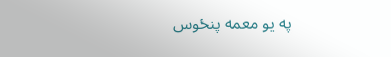په يو معمه پنځوس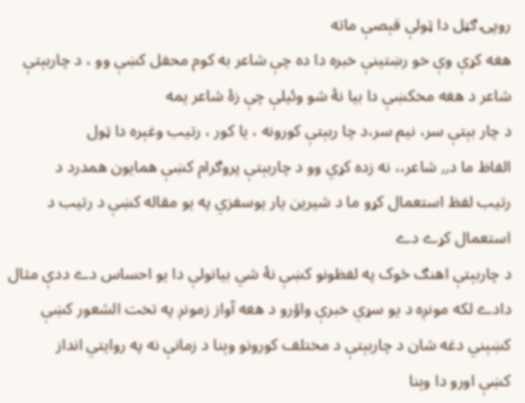روپۍ ګټل دا ټولې قېصې ماته
هغه کړې وې خو رښتينې خبره دا ده چې شاعر به کوم محفل کښې وو ، د چاربېتې
شاعر د هغه مخکښې دا بيا نۀ شو وئيلې چې زۀ شاعر يمه
د چار بېتې سر، نيم سر،د چا ربېتې کورونه ، يا کور ، رتيب وغېره دا ټول
الفاظ ما د٫٫ شاعر،، نه زده کړي وو د چاربېتې پروګرام کښې همايون همدرد د
رتيب لفظ استعمال کړو ما د شيرين يار يوسفزي په يو مقاله کښې د رتيب د
استعمال کړے دے
د چاربېتې اهنګ څوک په لفظونو کښې نۀ شي بيانولې دا يو احساس دے ددې مثال
دادے لکه مونږه د يو سړي خبرې واؤرو د هغه آواز زمونږ په تخت الشعور کښې
کښېني دغه شان د چاربېتې د مختلف کورونو وېنا د زمانې نه په روايتي انداز
کښې اورو دا وېنا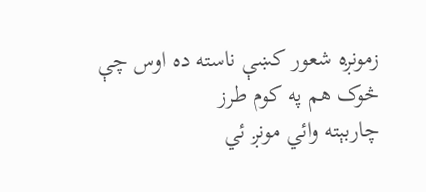زمونږه شعور کښې ناسته ده اوس چې څوک هم په کوم طرز
چاربېته وائي مونږ ئي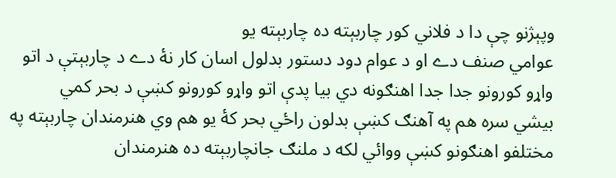وپېژنو چې دا د فلاني کور چاربېته ده چاربېته يو
عوامي صنف دے او د عوام دود دستور بدلول اسان کار نۀ دے د چاربېتې د اتو
واړو کورونو جدا جدا اهنګونه دي بيا پدې اتو واړو کورونو کښې د بحر کمي
بيشي سره هم په آهنګ کښې بدلون راځي بحر کۀ يو هم وي هنرمندان چاربېته په
مختلفو اهنګونو کښې ووائي لکه د ملنګ جانچاربېته ده هنرمندان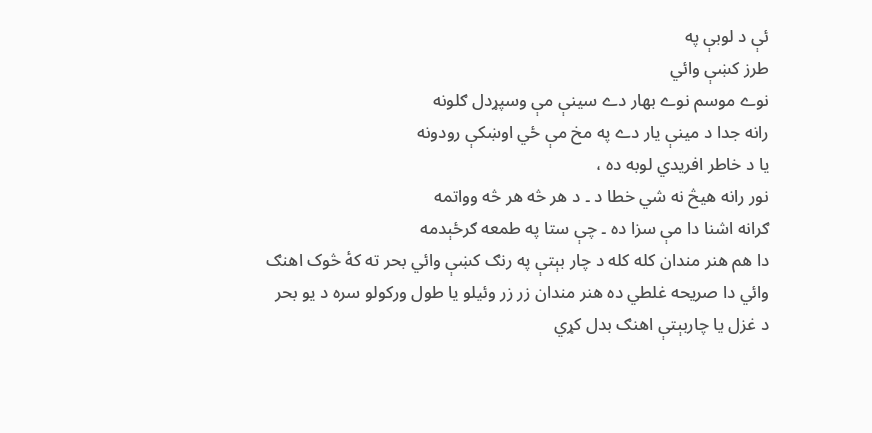ئې د لوبې په
طرز کښې وائي
نوے موسم نوے بهار دے سينې مې وسپړدل ګلونه
رانه جدا د مينې يار دے په مخ مې ځي اوښکې رودونه
يا د خاطر افريدي لوبه ده ،
نور رانه هيڅ نه شي خطا د ۔ د هر څه هر څه وواتمه
ګرانه اشنا دا مې سزا ده ۔ چې ستا په طمعه ګرځېدمه
دا هم هنر مندان کله کله د چار بېتې په رنګ کښې وائي بحر ته کۀ څوک اهنګ
وائي دا صريحه غلطي ده هنر مندان زر زر وئيلو يا طول ورکولو سره د يو بحر
د غزل يا چاربېتې اهنګ بدل کړي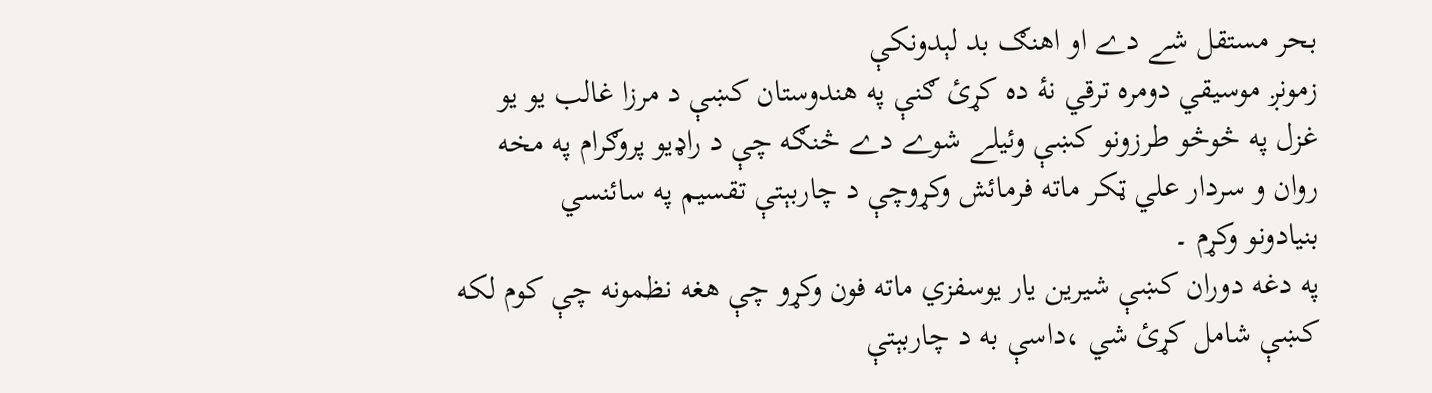بحر مستقل شے دے او اهنګ بد لېدونکې
زمونږ موسيقي دومره ترقي نۀ ده کړئ ګنې په هندوستان کښې د مرزا غالب يو يو
غزل په څوڅو طرزونو کښې وئيلے شوے دے څنګه چې د راډيو پروګرام په مخه
روان و سردار علي ټکر ماته فرمائش وکړوچې د چاربېتې تقسيم په سائنسي
بنيادونو وکړم ۔
په دغه دوران کښې شيرين يار يوسفزي ماته فون وکړو چې هغه نظمونه چې کوم لکه
کښې شامل کړئ شي ،داسې به د چاربېتې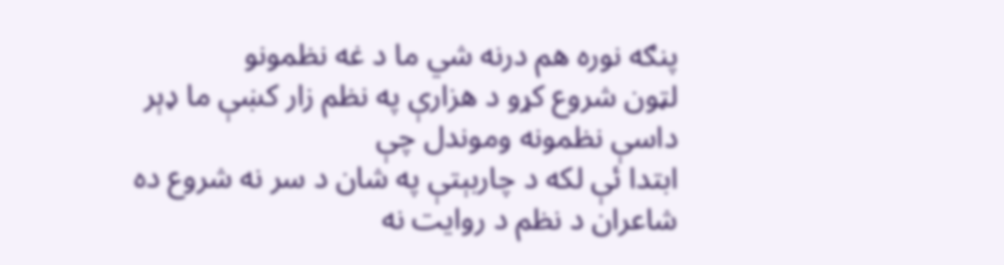پنګه نوره هم درنه شي ما د غه نظمونو
لټون شروع کړو د هزارې په نظم زار کښې ما ډېر داسې نظمونه وموندل چې
ابتدا ئې لکه د چاربېتې په شان د سر نه شروع ده شاعران د نظم د روايت نه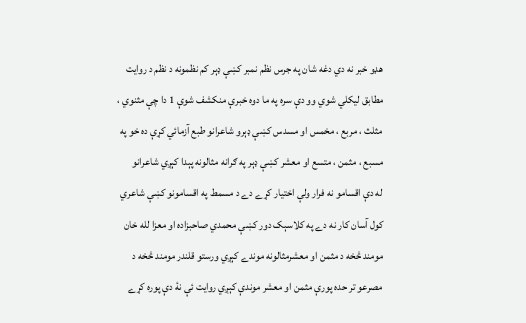هډو خبر نه دي دغه شان په جرس نظم نمبر کښې ډېر کم نظمونه د نظم د روايت
مطابق ليکلي شوي وو دې سره په ما دوه خبرې منکشف شوې 1 دا چې مثنوي ،
مثلث ، مربع ، مخمس او مسدس کښې ډېرو شاعرانو طبع آزمائي کړې ده خو په
مسبع ، مثمن ، متسع او معشر کښې ډېر په ګرانه مثالونه پېدا کېږي شاعرانو
له دې اقسامو نه فرار ولې اختيار کړے دے د مسمط په اقسامونو کښې شاعري
کول آسان کار نه دے په کلاسېک دور کښې محمدي صاحبزاده او معزا لله خان
مومند څخه د مثمن او معشرمثالونه موندے کېږي ورستو قلندر مومند څخه د
مصرعو تر حده پورې مثمن او معشر موندې کېږي روايت ئې نۀ دې پوره کړے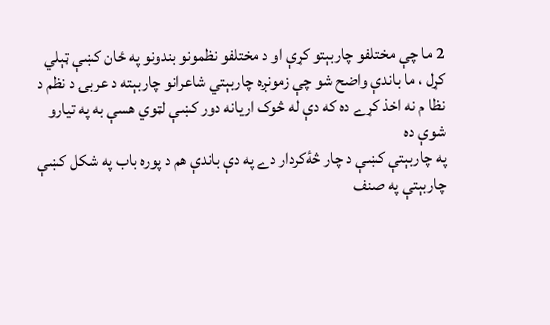2 ما چې مختلفو چاربېتو کړې او د مختلفو نظمونو بندونو په ځان کښې ټېلي
کړل ، ما باندې واضح شو چې زمونږه چاربېتي شاعرانو چاربېته د عربۍ د نظم د
نظا م نه اخذ کړے ده که دې له څوک اريانه دور کښې لټوي هسې به په تيارو
شوې ده
په چاربېتې کښې د چار څۀکردار دے په دې باندې هم د پوره باب په شکل کښې
چاربېتې په صنف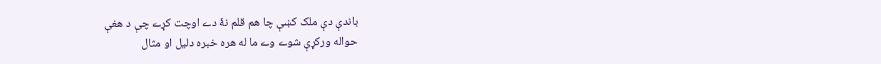باندې دې ملک کښې چا هم قلم نۀ دے اوچت کړے چې د هغې
حواله ورکړې شوے وے ما له هره خبره دليل او مثال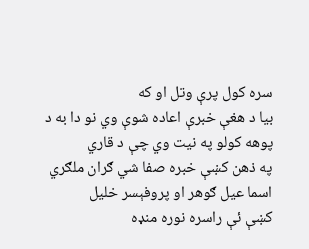سره کول پرې وتل او که
بيا د هغې خبرې اعاده شوې وي نو دا به د پوهه کولو په نيت وي چې د قاري
په ذهن کښې خبره صفا شي ګران ملګري اسما عيل ګوهر او پروفېسر خليل
کښې ئې راسره نوره منډه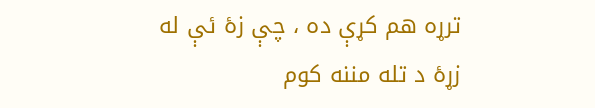ترړه هم کړې ده ، چې زۀ ئې له زړۀ د تله مننه کوم